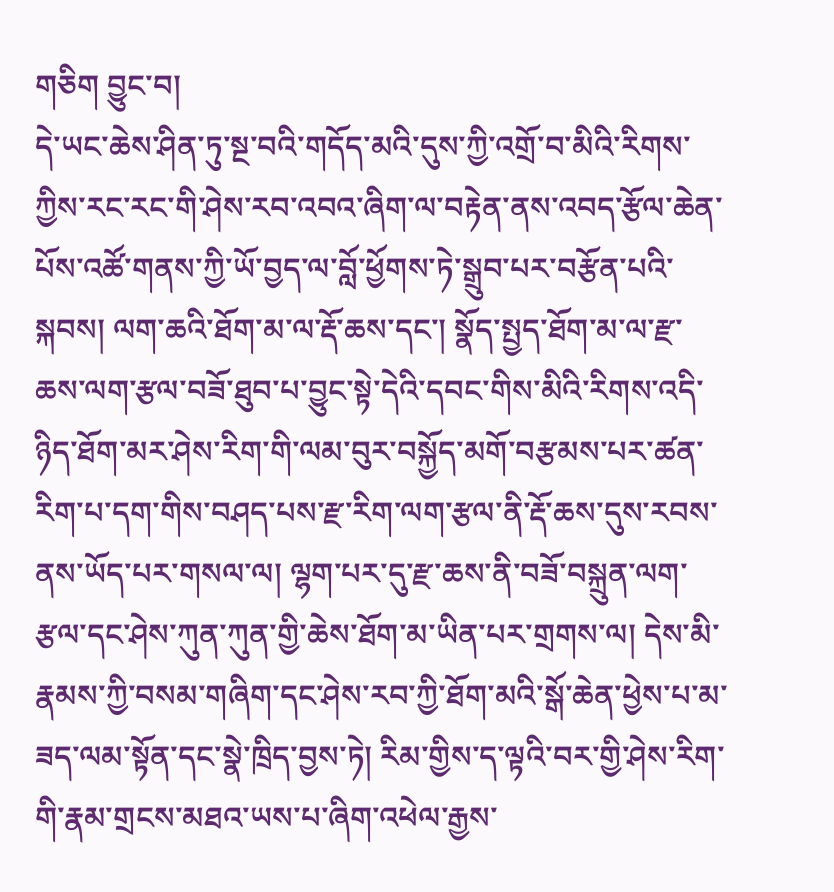གཅིག བྱུང་བ།
དེ་ཡང་ཆེས་ཤིན་ཏུ་སྔ་བའི་གདོད་མའི་དུས་ཀྱི་འགྲོ་བ་མིའི་རིགས་ཀྱིས་རང་རང་གི་ཤེས་རབ་འབའ་ཞིག་ལ་བརྟེན་ནས་འབད་རྩོལ་ཆེན་པོས་འཚོ་གནས་ཀྱི་ཡོ་བྱད་ལ་བློ་ཕྱོགས་ཏེ་སྒྲུབ་པར་བརྩོན་པའི་སྐབས། ལག་ཆའི་ཐོག་མ་ལ་རྡོ་ཆས་དང་། སྣོད་སྤྱད་ཐོག་མ་ལ་རྫ་ཆས་ལག་རྩལ་བཟོ་ཐུབ་པ་བྱུང་སྟེ་དེའི་དབང་གིས་མིའི་རིགས་འདི་ཉིད་ཐོག་མར་ཤེས་རིག་གི་ལམ་བུར་བསྐྱོད་མགོ་བརྩམས་པར་ཚན་རིག་པ་དག་གིས་བཤད་པས་རྫ་རིག་ལག་རྩལ་ནི་རྡོ་ཆས་དུས་རབས་ནས་ཡོད་པར་གསལ་ལ། ལྷག་པར་དུ་རྫ་ཆས་ནི་བཟོ་བསྐྲུན་ལག་རྩལ་དང་ཤེས་ཀུན་ཀུན་གྱི་ཆེས་ཐོག་མ་ཡིན་པར་གྲགས་ལ། དེས་མི་རྣམས་ཀྱི་བསམ་གཞིག་དང་ཤེས་རབ་ཀྱི་ཐོག་མའི་སྒོ་ཆེན་ཕྱེས་པ་མ་ཟད་ལམ་སྟོན་དང་སྣེ་ཁྲིད་བྱས་ཏེ། རིམ་གྱིས་ད་ལྟའི་བར་གྱི་ཤེས་རིག་གི་རྣམ་གྲངས་མཐའ་ཡས་པ་ཞིག་འཕེལ་རྒྱས་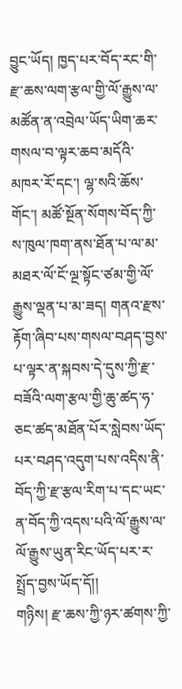བྱུང་ཡོད། ཁྱད་པར་བོད་རང་གི་རྫ་ཆས་ལག་རྩལ་གྱི་ལོ་རྒྱུས་ལ་མཚོན་ན་འབྲེལ་ཡོད་ཡིག་ཆར་གསལ་བ་ལྟར་ཆབ་མདོའི་མཁར་རོ་དང་། ལྷ་སའི་ཆོས་གོང་། མཚོ་སྔོན་སོགས་བོད་ཀྱི་ས་ཁུལ་ཁག་ནས་ཐོན་པ་ལ་མ་མཐར་ལོ་ངོ་ལྔ་སྟོང་ཙམ་གྱི་ལོ་རྒྱུས་ལྡན་པ་མ་ཟད། གནའ་རྫས་རྟོག་ཞིབ་པས་གསལ་བཤད་བྱས་པ་ལྟར་ན་སྐབས་དེ་དུས་ཀྱི་རྫ་བཟོའི་ལག་རྩལ་གྱི་ཆུ་ཚད་ཧ་ཅང་ཚད་མཐོན་པོར་སླེབས་ཡོད་པར་བཤད་འདུག་པས་འདིས་ནི་བོད་ཀྱི་རྫ་རྩལ་རིག་པ་དང་ཡང་ན་བོད་ཀྱི་འདས་པའི་ལོ་རྒྱུས་ལ་ལོ་རྒྱུས་ཡུན་རིང་ཡོད་པར་ར་སྤྲོད་བྱས་ཡོད་དོ།།
གཉིས། རྫ་ཆས་ཀྱི་ཉར་ཚགས་ཀྱི་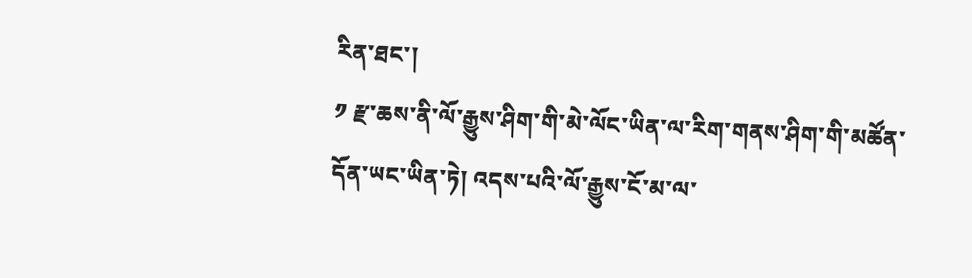རིན་ཐང་།
༡ རྫ་ཆས་ནི་ལོ་རྒྱུས་ཤིག་གི་མེ་ལོང་ཡིན་ལ་རིག་གནས་ཤིག་གི་མཚོན་དོན་ཡང་ཡིན་ཏེ། འདས་པའི་ལོ་རྒྱུས་ངོ་མ་ལ་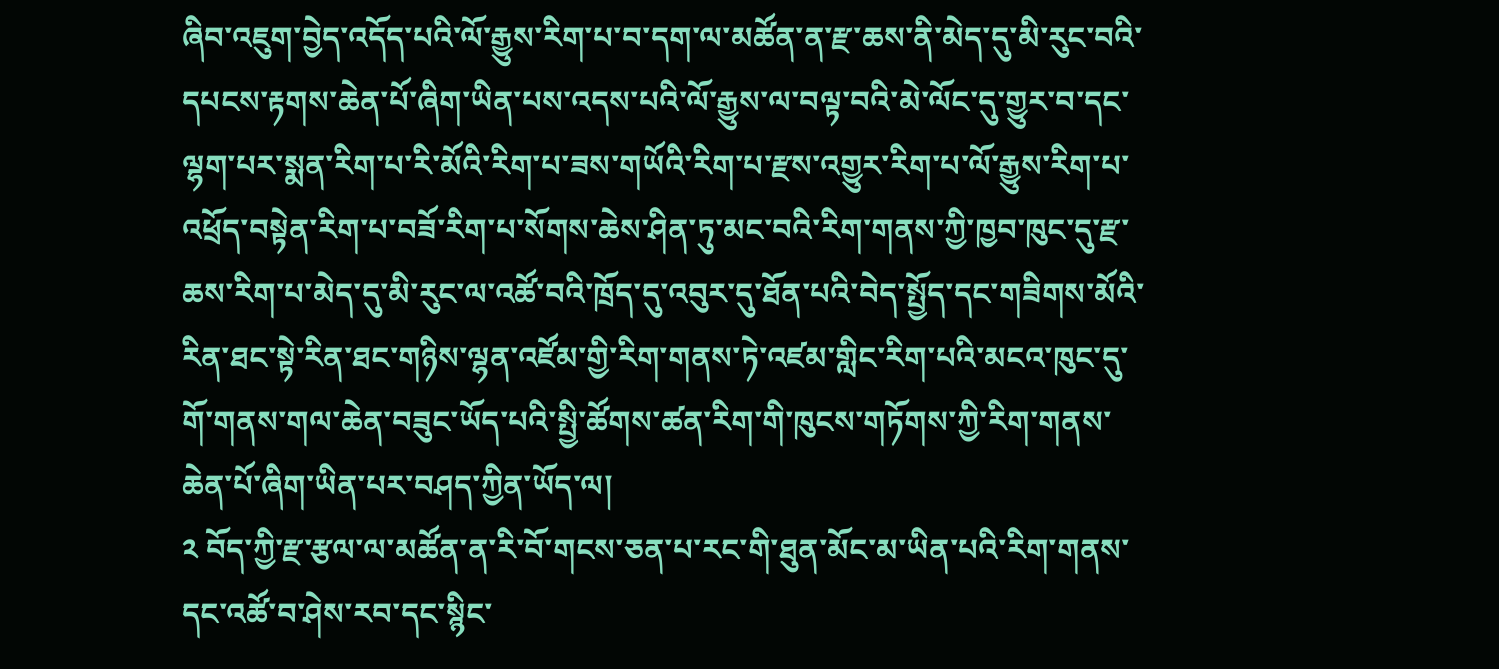ཞིབ་འཇུག་བྱེད་འདོད་པའི་ལོ་རྒྱུས་རིག་པ་བ་དག་ལ་མཚོན་ན་རྫ་ཆས་ནི་མེད་དུ་མི་རུང་བའི་དཔངས་རྟགས་ཆེན་པོ་ཞིག་ཡིན་པས་འདས་པའི་ལོ་རྒྱུས་ལ་བལྟ་བའི་མེ་ལོང་དུ་གྱུར་བ་དང་ལྷག་པར་སྨན་རིག་པ་རི་མོའི་རིག་པ་ཟས་གཡོའི་རིག་པ་རྫས་འགྱུར་རིག་པ་ལོ་རྒྱུས་རིག་པ་འཕྲོད་བསྟེན་རིག་པ་བཟོ་རིག་པ་སོགས་ཆེས་ཤིན་ཏུ་མང་བའི་རིག་གནས་ཀྱི་ཁྱབ་ཁུང་དུ་རྫ་ཆས་རིག་པ་མེད་དུ་མི་རུང་ལ་འཚོ་བའི་ཁྲོད་དུ་འབུར་དུ་ཐོན་པའི་བེད་སྤྱོད་དང་གཟིགས་མོའི་རིན་ཐང་སྟེ་རིན་ཐང་གཉིས་ལྷན་འཛོམ་གྱི་རིག་གནས་ཏེ་འཛམ་གླིང་རིག་པའི་མངའ་ཁུང་དུ་གོ་གནས་གལ་ཆེན་བཟུང་ཡོད་པའི་སྤྱི་ཚོགས་ཚན་རིག་གི་ཁུངས་གཏོགས་ཀྱི་རིག་གནས་ཆེན་པོ་ཞིག་ཡིན་པར་བཤད་ཀྱིན་ཡོད་ལ།
༢ བོད་ཀྱི་རྫ་རྩལ་ལ་མཚོན་ན་རི་བོ་གངས་ཅན་པ་རང་གི་ཐུན་མོང་མ་ཡིན་པའི་རིག་གནས་དང་འཚོ་བ་ཤེས་རབ་དང་སྙིང་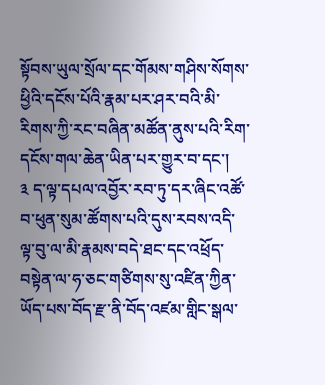སྟོབས་ཡུལ་སྲོལ་དང་གོམས་གཤིས་སོགས་ཕྱིའི་དངོས་པོའི་རྣམ་པར་ཤར་བའི་མི་རིགས་ཀྱི་རང་བཞིན་མཚོན་ནུས་པའི་རིག་དངོས་གལ་ཆེན་ཡིན་པར་གྱུར་བ་དང་།
༣ ད་ལྟ་དཔལ་འབྱོར་རབ་ཏུ་དར་ཞིང་འཚོ་བ་ཕུན་སུམ་ཚོགས་པའི་དུས་རབས་འདི་ལྟ་བུ་ལ་མི་རྣམས་བདེ་ཐང་དང་འཕྲོད་བསྟེན་ལ་ཧ་ཅང་གཙིགས་སུ་འཛིན་ཀྱིན་ཡོད་པས་བོད་རྫ་ནི་བོད་འཛམ་གླིང་སྒལ་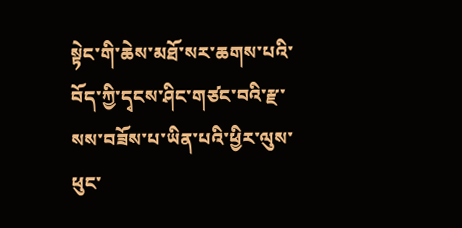སྟེང་གི་ཆེས་མཐོ་སར་ཆགས་པའི་བོད་ཀྱི་དྭངས་ཤིང་གཙང་བའི་རྫ་སས་བཟོས་པ་ཡིན་པའི་ཕྱིར་ལུས་ཕུང་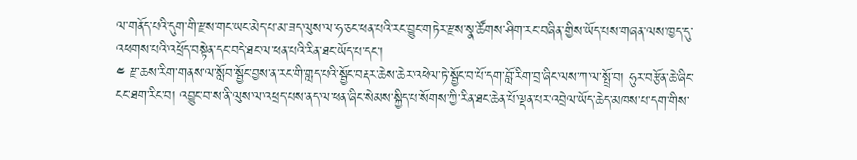ལ་གནོད་པའི་དུག་གི་རྫས་གང་ཡང་མེད་པ་མ་ཟད་ལུས་ལ་ཧ་ཅང་ཕན་པའི་རང་བྱུང་གཏེར་རྫས་སྣ་ཚོགས་ཤིག་རང་བཞིན་གྱིས་ཡོད་པས་གཞན་ལས་ཁྱད་དུ་འཕགས་པའི་འཕྲོད་བསྟེན་དང་བདེ་ཐང་ལ་ཕན་པའི་རིན་ཐང་ཡོད་པ་དང་།
༤ རྫ་ཆས་རིག་གནས་ལ་སློབ་སྦྱོང་བྱས་ན་རང་གི་གླད་པའི་སྦྱོང་བརྡར་ཆེས་ཆེར་འཕེལ་ཏེ་སྦྱོང་བ་པོ་དག་བློ་རིག་བྲ་ཞིང་ལས་ཀ་ལ་སྤྲོ་བ། ཧུར་བརྩོན་ཆེ་ཞིང་ངང་ཐག་རིང་བ། འབྱུང་བ་ས་ནི་ལུས་ལ་འཕྲད་པས་ནད་ལ་ཕན་ཞིང་སེམས་སྐྱིད་པ་སོགས་ཀྱི་རིན་ཐང་ཆེན་པོ་ལྡན་པར་འབྲེལ་ཡོད་ཆེད་མཁས་པ་དག་གིས་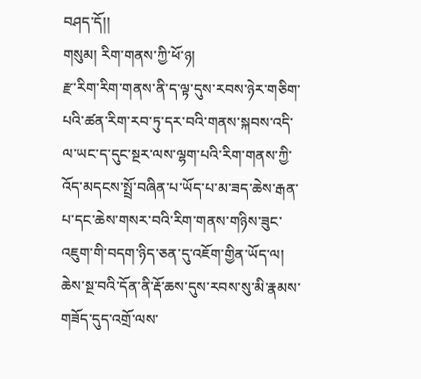བཤད་དོ།།
གསུམ། རིག་གནས་ཀྱི་ཕོ་ཉ།
རྫ་རིག་རིག་གནས་ནི་ད་ལྟ་དུས་རབས་ཉེར་གཅིག་པའི་ཚན་རིག་རབ་ཏུ་དར་བའི་གནས་སྐབས་འདི་ལ་ཡང་ད་དུང་སྔར་ལས་ལྷག་པའི་རིག་གནས་ཀྱི་འོད་མདངས་སྤྲོ་བཞིན་པ་ཡོད་པ་མ་ཟད་ཆེས་རྒན་པ་དང་ཆེས་གསར་བའི་རིག་གནས་གཉིས་ཟུང་འཇུག་གི་བདག་ཉིད་ཅན་དུ་འཇོག་གྱིན་ཡོད་ལ། ཆེས་སྔ་བའི་དོན་ནི་རྡོ་ཆས་དུས་རབས་སུ་མི་རྣམས་གཟོད་དུད་འགྲོ་ལས་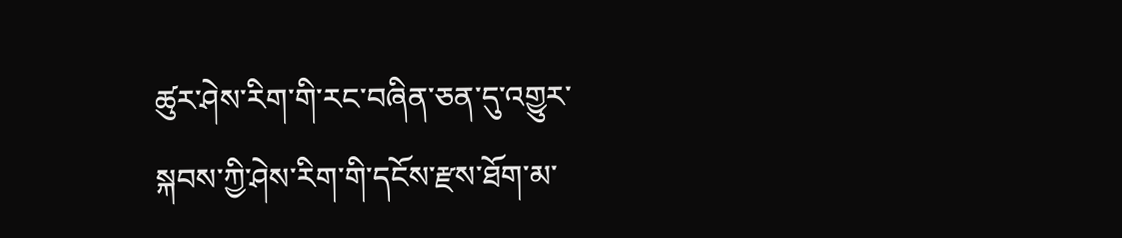ཚུར་ཤེས་རིག་གི་རང་བཞིན་ཅན་དུ་འགྱུར་སྐབས་ཀྱི་ཤེས་རིག་གི་དངོས་རྫས་ཐོག་མ་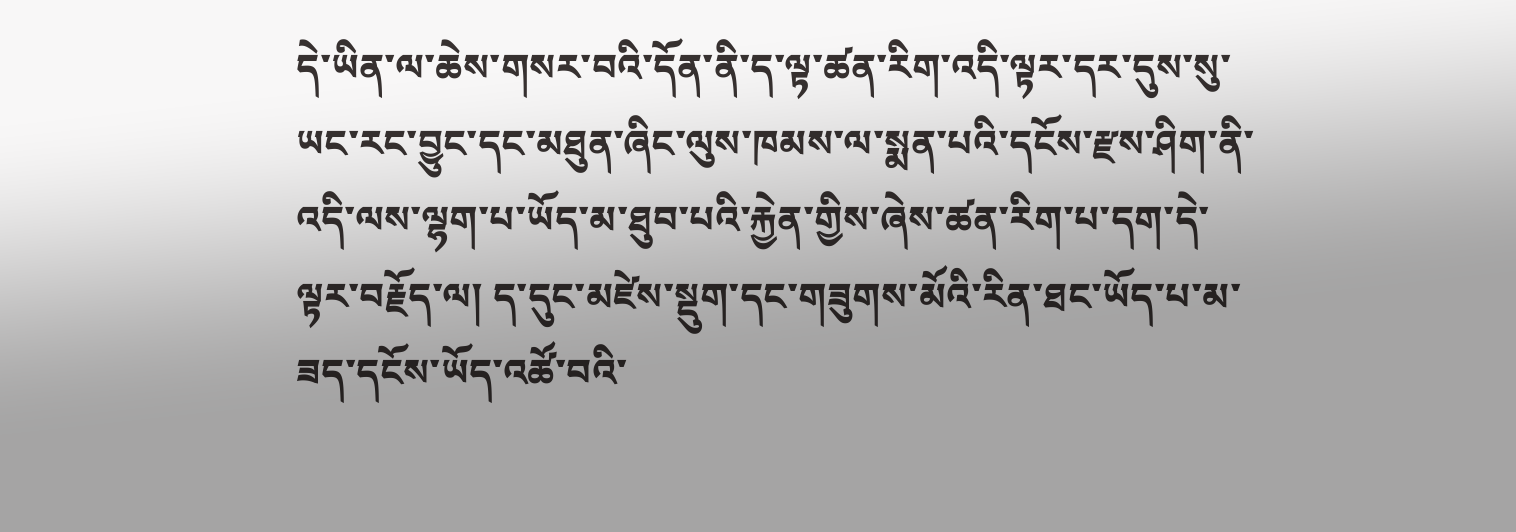དེ་ཡིན་ལ་ཆེས་གསར་བའི་དོན་ནི་ད་ལྟ་ཚན་རིག་འདི་ལྟར་དར་དུས་སུ་ཡང་རང་བྱུང་དང་མཐུན་ཞིང་ལུས་ཁམས་ལ་སྨན་པའི་དངོས་རྫས་ཤིག་ནི་འདི་ལས་ལྷག་པ་ཡོད་མ་ཐུབ་པའི་རྐྱེན་གྱིས་ཞེས་ཚན་རིག་པ་དག་དེ་ལྟར་བརྗོད་ལ། ད་དུང་མཛེས་སྡུག་དང་གཟུགས་མོའི་རིན་ཐང་ཡོད་པ་མ་ཟད་དངོས་ཡོད་འཚོ་བའི་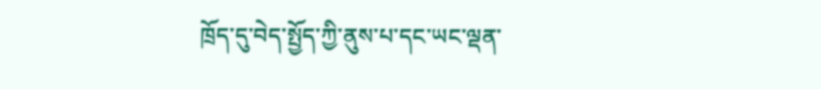ཁྲོད་དུ་བེད་སྤྱོད་ཀྱི་ནུས་པ་དང་ཡང་ལྡན་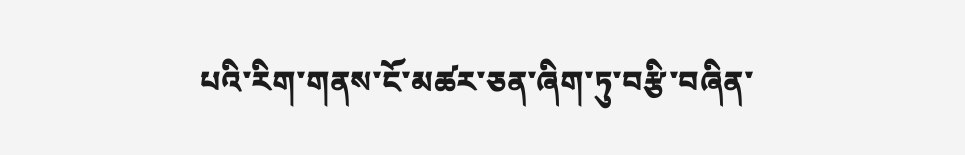པའི་རིག་གནས་ངོ་མཚར་ཅན་ཞིག་ཏུ་བརྩི་བཞིན་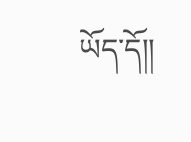ཡོད་དོ།།